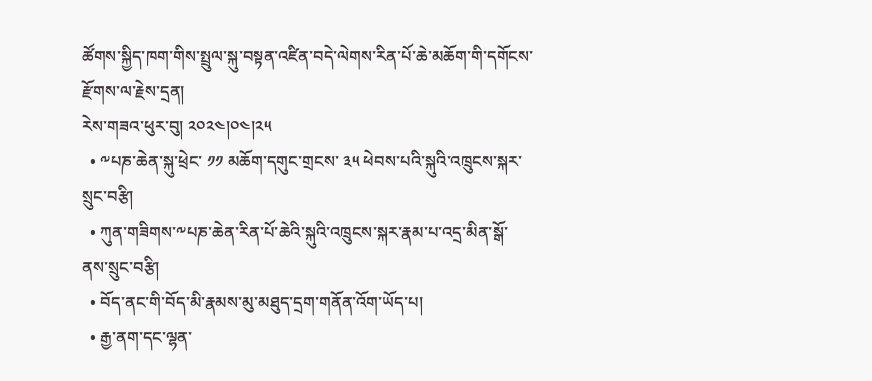ཚོགས་སྐྱིད་ཁག་གིས་སྤྲུལ་སྐུ་བསྟན་འཛིན་བདེ་ལེགས་རིན་པོ་ཆེ་མཆོག་གི་དགོངས་རྫོགས་ལ་རྗེས་དྲན།
རེས་གཟའ་ཕུར་བུ། ༢༠༢༤།༠༤།༢༥
  • ༸པཎ་ཆེན་སྐུ་ཕྲེང་ ༡༡ མཆོག་དགུང་གྲངས་ ༣༥ ཕེབས་པའི་སྐུའི་འཁྲུངས་སྐར་སྲུང་བརྩི།
  • ཀུན་གཟིགས་༸པཎ་ཆེན་རིན་པོ་ཆེའི་སྐུའི་འཁྲུངས་སྐར་རྣམ་པ་འདྲ་མིན་སྒོ་ནས་སྲུང་བརྩི།
  • བོད་ནང་གི་བོད་མི་རྣམས་མུ་མཐུད་དྲག་གནོན་འོག་ཡོད་པ།
  • རྒྱ་ནག་དང་ལྷན་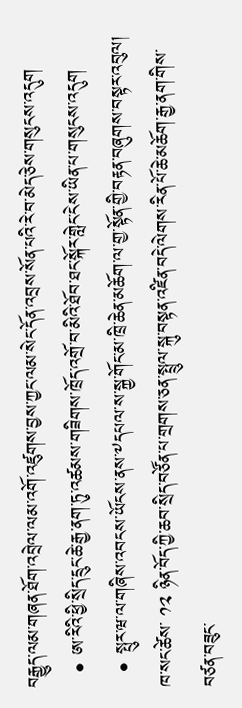བརྒྱུད་ལམ་གཞན་ཐོག་འབྲེལ་ལམ་འགོ་འཛུགས་བྱས་ཀྱང་ལམ་སེང་དོན་འབྲས་སོན་པའི་རེ་བ་མེད་ཅེས་གསུངས་འདུག
  • ཨ་རིའི་ཕྱི་སྲིད་དྲུང་ཆེ་རྒྱ་ནག་ཏུ་འཚམས་གཟིགས་ཁྲོད་འགྲོ་བ་མིའི་ཐོབ་ཐང་སྐོར་གླེང་ངེས་ཡིན་པ་གསུངས་འདུག
  • སྤུར་ཝ་ལ་གཞིས་འབངས་ཡོངས་ནས་༸དཔལ་ས་སྐྱ་གོང་མ་ཁྲི་ཆེན་མཆོག་ལ་གྱ་སྟོན་གྱི་བརྟན་བཞུགས་བསྟར་འབུལ།
ཁ་སང་ཚེས་ ༡༢ ཉིན་བོད་ཀྱི་ཆབ་སྲིད་བཙོན་པ་གྲགས་ཅན་སྤྲུལ་སྐུ་བསྟན་འཛིན་བདེ་ལེགས་རིན་པོ་ཆེ་མཆོག་རྒྱ་ནག་གིས་བཙན་བཟུང་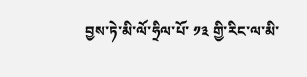བྱས་ཏེ་མི་ལོ་ཧྲིལ་པོ་ ༡༣ གྱི་རིང་ལ་མི་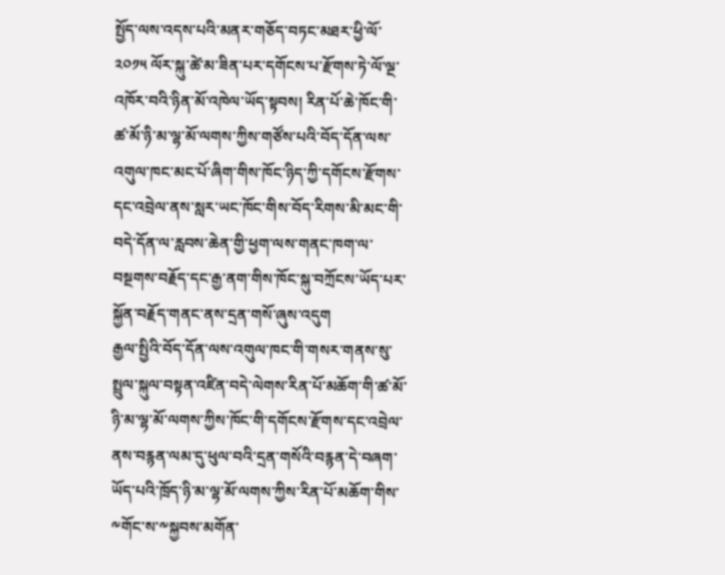སྤྱོད་ལས་འདས་པའི་མནར་གཅོད་བཏང་མཐར་ཕྱི་ལོ་ ༢༠༡༥ ལོར་སྐུ་ཚེ་མ་ཟིན་པར་དགོངས་པ་རྫོགས་ཏེ་ལོ་ལྔ་འཁོར་བའི་ཉིན་མོ་འཁེལ་ཡོད་སྟབས། རིན་པོ་ཆེ་ཁོང་གི་ཚ་མོ་ཉི་མ་ལྷ་མོ་ལགས་ཀྱིས་གཙོས་པའི་བོད་དོན་ལས་འགུལ་ཁང་མང་པོ་ཞིག་གིས་ཁོང་ཉིད་ཀྱི་དགོངས་རྫོགས་དང་འབྲེལ་ནས་སླར་ཡང་ཁོང་གིས་བོད་རིགས་མི་མང་གི་བདེ་དོན་ལ་རླབས་ཆེན་གྱི་ཕྱག་ལས་གནང་ཁག་ལ་བསྔགས་བརྗོད་དང་རྒྱ་ནག་གིས་ཁོང་སྐུ་བཀྲོངས་ཡོད་པར་སྐྱོན་བརྗོད་གནང་ནས་དྲན་གསོ་ཞུས་འདུག
རྒྱལ་སྤྱིའི་བོད་དོན་ལས་འགུལ་ཁང་གི་གསར་གནས་སུ་སྤྲུལ་སྐུལ་བསྟན་འཛིན་བདེ་ལེགས་རིན་པོ་མཆོག་གི་ཚ་མོ་ཉི་མ་ལྷ་མོ་ལགས་ཀྱིས་ཁོང་གི་དགོངས་རྫོགས་དང་འབྲེལ་ནས་བརྙན་ལམ་དུ་ཕུལ་བའི་དྲན་གསོའི་བརྙན་དེ་བཞག་ཡོད་པའི་ཁྲོད་ཉི་མ་ལྷ་མོ་ལགས་ཀྱིས་རིན་པོ་མཆོག་གིས་༸གོང་ས་༸སྐྱབས་མགོན་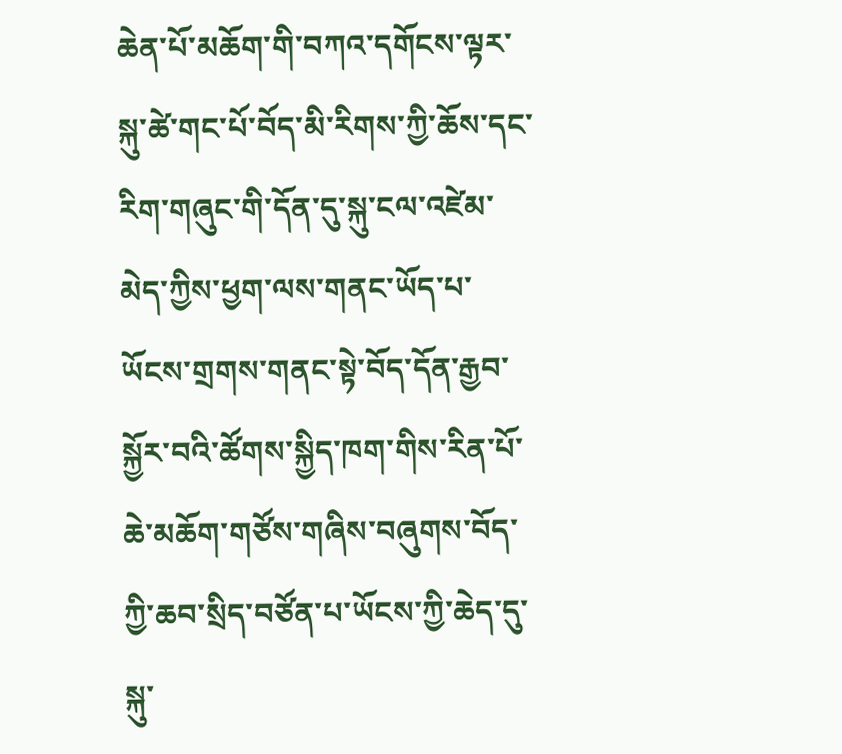ཆེན་པོ་མཆོག་གི་བཀའ་དགོངས་ལྟར་སྐུ་ཚེ་གང་པོ་བོད་མི་རིགས་ཀྱི་ཆོས་དང་རིག་གཞུང་གི་དོན་དུ་སྐུ་ངལ་འཛེམ་མེད་ཀྱིས་ཕྱག་ལས་གནང་ཡོད་པ་ཡོངས་གྲགས་གནང་སྟེ་བོད་དོན་རྒྱབ་སྐྱོར་བའི་ཚོགས་སྐྱིད་ཁག་གིས་རིན་པོ་ཆེ་མཆོག་གཙོས་གཞིས་བཞུགས་བོད་ཀྱི་ཆབ་སྲིད་བཙོན་པ་ཡོངས་ཀྱི་ཆེད་དུ་སྐུ་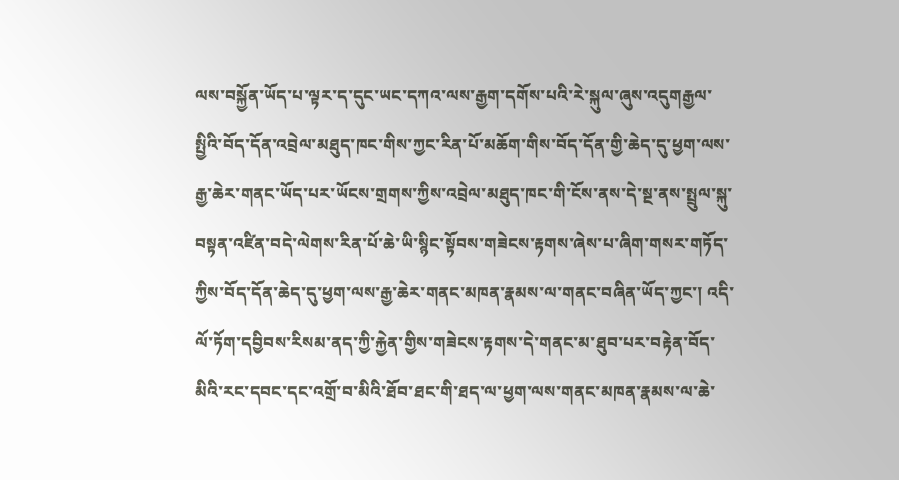ལས་བསྐྱོན་ཡོད་པ་ལྟར་ད་དུང་ཡང་དཀའ་ལས་རྒྱག་དགོས་པའི་རེ་སྐུལ་ཞུས་འདུགརྒྱལ་སྤྱིའི་བོད་དོན་འབྲེལ་མཐུད་ཁང་གིས་ཀྱང་རིན་པོ་མཆོག་གིས་བོད་དོན་གྱི་ཆེད་དུ་ཕྱག་ལས་རྒྱ་ཆེར་གནང་ཡོད་པར་ཡོངས་གྲགས་ཀྱིས་འབྲེལ་མཐུད་ཁང་གི་ངོས་ནས་དེ་སྔ་ནས་སྤྲུལ་སྐུ་བསྟན་འཛིན་བདེ་ལེགས་རིན་པོ་ཆེ་ཡི་སྙིང་སྟོབས་གཟེངས་རྟགས་ཞེས་པ་ཞིག་གསར་གཏོད་ཀྱིས་བོད་དོན་ཆེད་དུ་ཕྱག་ལས་རྒྱ་ཆེར་གནང་མཁན་རྣམས་ལ་གནང་བཞིན་ཡོད་ཀྱང་། འདི་ལོ་ཏོག་དབྱིབས་རིསམ་ནད་ཀྱི་རྐྱེན་གྱིས་གཟེངས་རྟགས་དེ་གནང་མ་ཐུབ་པར་བརྟེན་བོད་མིའི་རང་དབང་དང་འགྲོ་བ་མིའི་ཐོབ་ཐང་གི་ཐད་ལ་ཕྱག་ལས་གནང་མཁན་རྣམས་ལ་ཆེ་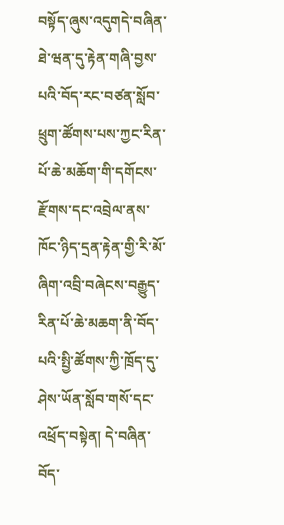བསྟོད་ཞུས་འདུགདེ་བཞིན་ཐེ་ཝན་དུ་རྟེན་གཞི་བྱས་པའི་བོད་རང་བཙན་སློབ་ཕྲུག་ཚོགས་པས་ཀྱང་རིན་པོ་ཆེ་མཆོག་གི་དགོངས་རྫོགས་དང་འབྲེལ་ནས་ཁོང་ཉིད་དྲན་རྟེན་གྱི་རི་མོ་ཞིག་འབྲི་བཞེངས་བརྒྱུད་རིན་པོ་ཆེ་མཆག་ནི་བོད་པའི་སྤྱི་ཚོགས་ཀྱི་ཁྲོད་དུ་ཤེས་ཡོན་སློབ་གསོ་དང་འཕྲོད་བསྟེན། དེ་བཞིན་བོད་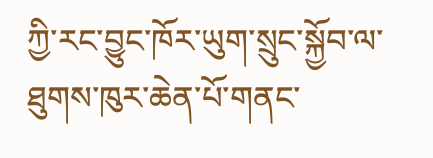ཀྱི་རང་བྱུང་ཁོར་ཡུག་སྲུང་སྐྱོབ་ལ་ཐུགས་ཁུར་ཆེན་པོ་གནང་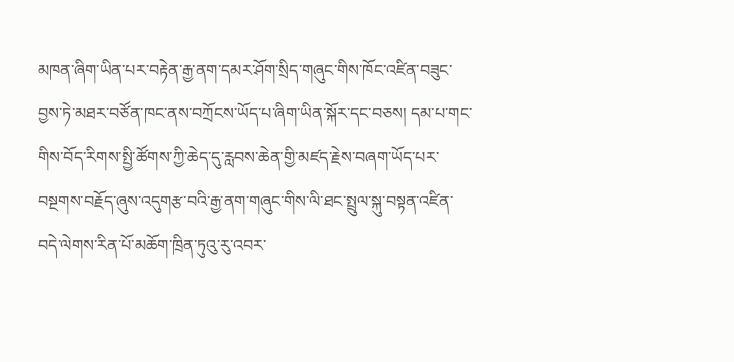མཁན་ཞིག་ཡིན་པར་བརྟེན་རྒྱ་ནག་དམར་ཤོག་སྲིད་གཞུང་གིས་ཁོང་འཛིན་བཟུང་བྱས་ཏེ་མཐར་བཙོན་ཁང་ནས་བཀྲོངས་ཡོད་པ་ཞིག་ཡིན་སྐོར་དང་བཅས། དམ་པ་གང་གིས་བོད་རིགས་སྤྱི་ཚོགས་ཀྱི་ཆེད་དུ་རླབས་ཆེན་གྱི་མཛད་རྗེས་བཞག་ཡོད་པར་བསྔགས་བརྗོད་ཞུས་འདུགརྩ་བའི་རྒྱ་ནག་གཞུང་གིས་ལི་ཐང་སྤྲུལ་སྐུ་བསྟན་འཛིན་བདེ་ལེགས་རིན་པོ་མཆོག་ཁྲིན་ཏུའུ་རུ་འབར་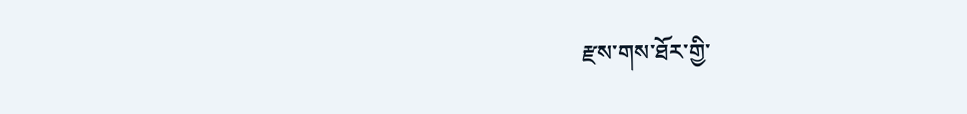རྫས་གས་ཐོར་གྱི་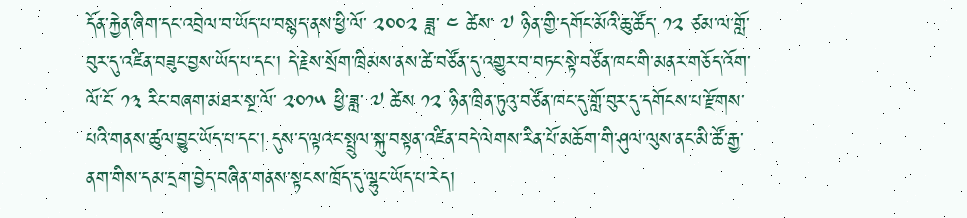དོན་རྐྱེན་ཞིག་དང་འབྲེལ་བ་ཡོད་པ་བསྙད་ནས་ཕྱི་ལོ་ ༢༠༠༢ ཟླ་ ༤ ཚེས་ ༧ ཉིན་གྱི་དགོང་མོའི་ཆུ་ཚོད་ ༡༢ ཙམ་ལ་གློ་བུར་དུ་འཛིན་བཟུང་བྱས་ཡོད་པ་དང་། དེ་རྗེས་སྲོག་ཁྲིམས་ནས་ཚེ་བཙོན་དུ་འགྱུར་བ་བཏང་སྟེ་བཙོན་ཁང་གི་མནར་གཅོད་འོག་ལོ་ངོ་ ༡༣ རིང་བཞག་མཐར་སྔ་ལོ་ ༢༠༡༥ ཕྱི་ཟླ་ ༧ ཚེས ༡༢ ཉིན་ཁྲིན་ཏུའུ་བཙོན་ཁང་དུ་གློ་བུར་དུ་དགོངས་པ་རྫོགས་པའི་གནས་ཚུལ་བྱུང་ཡོད་པ་དང་། དུས་ད་ལྟའང་སྤྲུལ་སྐུ་བསྟན་འཛིན་བདེ་ལེགས་རིན་པོ་མཆོག་གི་ཤུལ་ལུས་ནང་མི་ཚོ་རྒྱ་ནག་གིས་དམ་དྲག་བྱེད་བཞིན་གནས་སྟངས་ཁྲོད་དུ་ལྷུང་ཡོད་པ་རེད།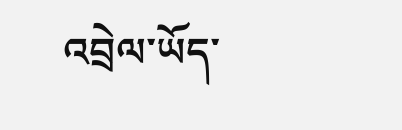འབྲེལ་ཡོད་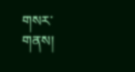གསར་གནས།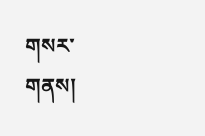གསར་གནས།